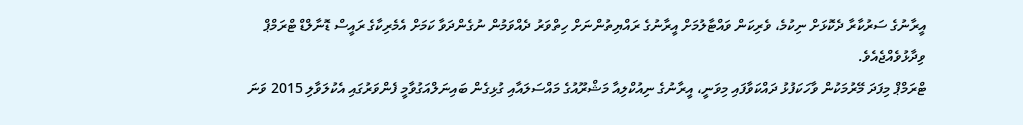އީރާނުގެ ސަރުކާރާ ދެކޮޅަށް ނިކުމެ، ވެރިކަން ވައްޓާލުމަށް އީރާނުގެ ރައްޔިތުންނަށް ހިތްވަރު ދެއްވަމުން ނުގެންދަވާ ކަމަށް އެމެރިކާގެ ރައީސް ޑޮނާލްޑް ޓްރަމްޕް ވިދާޅުވެއްޖެއެވެ.
ޓްރަމްޕް މިފަދަ މޭރުމަކުން ވާހަކަފުޅު ދައްކަވާފައި މިވަނީ، އީރާނުގެ ނިއުކްލިއާ މަޝްރޫއުގެ މައްސަލައާއި ގުޅިގެން ބައިނަލްއަގުވާމީ ފެންވަރުގައި އެކުލަވާލި 2015 ވަނަ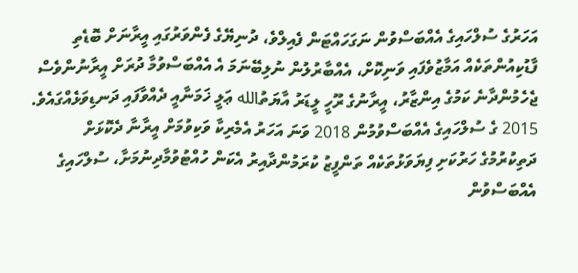އަހަރުގެ ސުލްހައިގެ އެއްބަސްވުން ނަގަހައްޓަން ފެއިލްވެ، ދުނިޔޭގެ ފެންވަރުގައި އީރާނަށް ބޮޑެތި ފާޑުކިއުންތަކެއް އަމާޒުވެފައި ވަނިކޮށް، އެއްބާރުލުން ނުލިބޭނަމަ އެ އެއްބަސްވުމާ ދުރަށް އީރާނުންވެސް ޖެހެމުންދާނެ ކަމުގެ އިންޒާރު، އީރާނުގެ ރޫހީ ލީޑަރު އާޔަތުالله ޢަލީ ޚަމަނާއީ ދެއްވާފައި ދަނޑިވަޅެއްގައެވެ.
2015 ގެ ސުލްހައިގެ އެއްބަސްވުމުން 2018 ވަނަ އަހަރު އެމެރިކާ ވަކިވުމަށް އީރާނާ ދެކޮޅަށް ދަތިކުރުމުގެ ހަރުކަށި ފިޔަވަޅުތަކެއް ތަންފީޒު ކުރަމުންދާއިރު އެކަން ހުއްޓުވުމާދިނުމަށާ، ސުލްހައިގެ އެއްބަސްވުން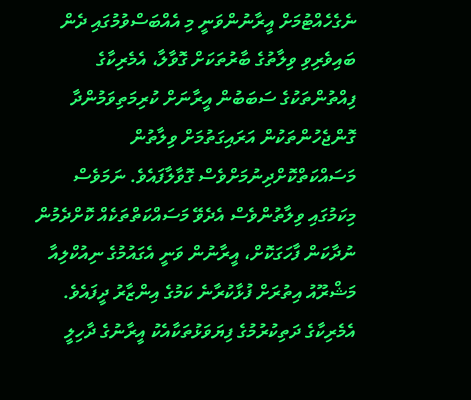ނެގެހެއްޓުމަށް އީރާނުންވަނީ މި އެއްބަސްވުމުގައި ދެން ބައިވެރިވި ވިލާތުގެ ބާރުތަކަށް ގޮވާލާ، އެމެރިކާގެ ފިއްތުންތަކުގެ ސަބަބުން އީރާނަށް ކުރިމަތިވަމުންދާ ގޮންޖެހުންތަކުން އަރައިގަތުމަށް ވިލާތުން މަސައްކަތްކޮށްދިނުމަށްވެސް ގޮވާލާފައެވެ. ނަމަވެސް މިކަމުގައި ވިލާތުންވެސް އެދެވޭ މަސައްކަތްތަކެއް ކޮށްދެމުން ނުދާކަން ފާހަގަކޮށް، އީރާނުން ވަނީ އެގައުމުގެ ނިއުކްލިއާ މަޝްރޫއު އިތުރަށް ފުޅާކުރާނެ ކަމުގެ އިންޒާރު ދީފައެވެ.
އެމެރިކާގެ ދަތިކުރުމުގެ ފިޔަވަޅުތަކާއެކު އީރާނުގެ ދާހިލީ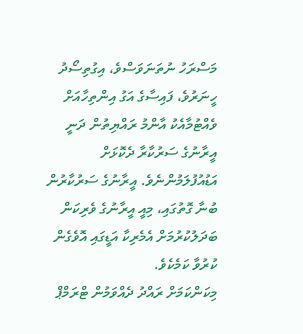މަސްރަހު ނުތަނަވަސްވެ، އިގުތިސޯދު ހީނަރުވެ، ފައިސާގެ އަގު އިންތިހާއަށް ވެއްޓުމާއެކު އާންމު ރައްޔިތުން ދަނީ އީރާނުގެ ސަރުކާރާ ދެކޮޅަށް އަޑުއުފުލަމުންނެވެ. އީރާނުގެ ސަރުކާރުން ބުނާ ގޮތުގައި، މިއީ އީރާނުގެ ވެރިކަން ބަދަލުކުރުމަށް އެމެރިކާ އަޑީގައި އޮވެގެން ކުރުވާ ކަމެކެވެ.
މިކަންކަމަށް ރައްދު ދެއްވަމުން ޓްރަމްޕް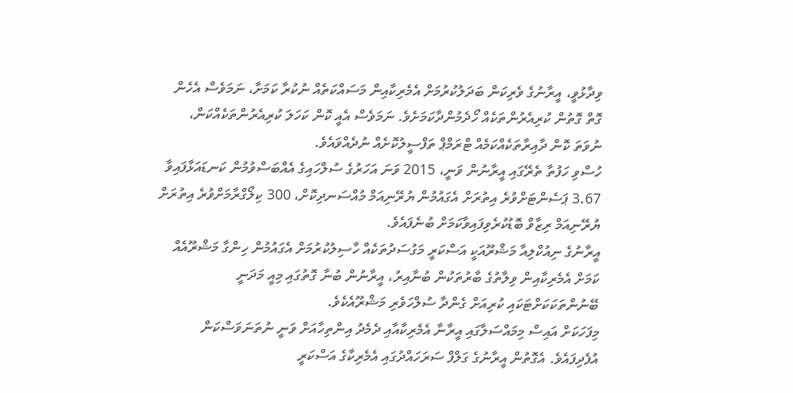ވިދާޅުވީ، އީރާނުގެ ވެރިކަން ބަދަލުކުރުމަށް އެމެރިކާއިން މަސައްކަތެއް ނުކުރާ ކަމަށާ، ނަމަވެސް އެހެން ގޮތް ގޮތުން ކުރިއެރުންތަކެއް ހޯދެމުންދާކަމަށެވެ. ނަމަވެސް އެއީ ކޮން ކަހަލަ ކުރިއެރުންތަކެއްކަން، ނުވަތަ ކޮން ދާއިރާތަކެއްކަމެއް ޓްރަމްޕް ތަފްސީލުކޮށެއް ނުދެއްވައެވެ.
ހުސްވި ހަފުތާ ތެރޭގައި އީރާނުން ވަނީ، 2015 ވަނަ އަހަރުގެ ސުލްހައިގެ އެއްބަސްވުމުން ކަނޑައަޅާފައިވާ 3.67 ޕަސެންޓަށްވުރެ އިތުރަށް އެގައުމުން ޔުރޭނިއަމް މުއްސަނދިކޮށް، 300 ކިލޯގްރާމަށްވުރެ އިތުރަށް ޔުރޭނިއަމް ރިޒާވް ބޮޑުކުރެވިފައިވާކަމަށް ބުނެފައެވެ.
އީރާނުގެ ނިއުކްލިއާ މަޝްރޫއަކީ އަސްކަރީ މަގުސަދުތަކެއް ހާސިލުކުރުމަށް އެގައުމުން ހިންގާ މަޝްރޫއެއް ކަމަށް އެމެރިކާއިން ވިލާތުގެ ބާރުތަކުން ބުނާއިރު، އީރާނުން ބުނާ ގޮތުގައި މިއީ މަދަނީ ބޭނުންތަކަކަށްޓަކައި ކުރިއަށް ގެންދާ ސުލްހަވެރި މަޝްރޫއެކެވެ.
މިފަހަކަށް އައިސް މިމައްސަލާގައި އީރާނާ އެމެރިކާއާއި ދެމެދު އިންތިހާއަށް ވަނީ ނުތަނަވަސްކަން އުފެދިފައެވެ. އެގޮތުން އީރާނުގެ ގަލްފް ސަރަހައްދުގައި އެމެރިކާގެ އަސްކަރީ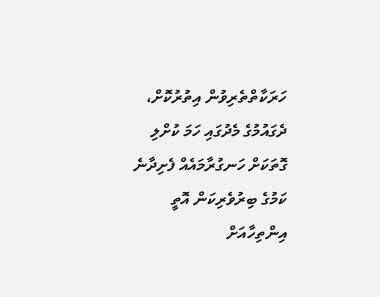ހަރަކާތްތެރިވުން އިތުރުކޮށް، ދެގައުމުގެ މެދުގައި ހަމަ ކުށްލި ގޮތަކަށް ހަނގުރާމައެއް ފެށިދާނެ ކަމުގެ ބިރުވެރިކަން އޮތީ އިންތިހާއަށް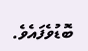ބޮޑުވެފައެވެ.